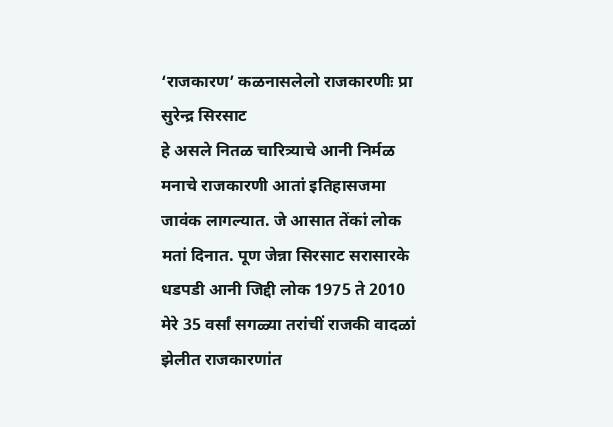‘राजकारण’ कळनासलेलो राजकारणीः प्रा सुरेन्द्र सिरसाट
हे असले नितळ चारित्र्याचे आनी निर्मळ मनाचे राजकारणी आतां इतिहासजमा जावंक लागल्यात. जे आसात तेंकां लोक मतां दिनात. पूण जेन्ना सिरसाट सरासारके धडपडी आनी जिद्दी लोक 1975 ते 2010 मेरे 35 वर्सां सगळ्या तरांचीं राजकी वादळां झेलीत राजकारणांत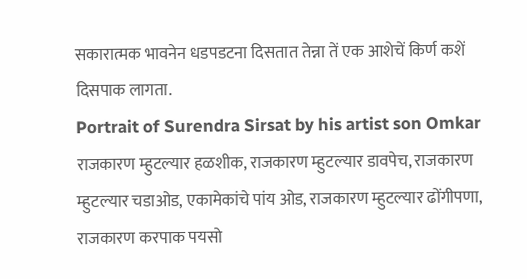सकारात्मक भावनेन धडपडटना दिसतात तेन्ना तें एक आशेचें किर्ण कशें दिसपाक लागता.
Portrait of Surendra Sirsat by his artist son Omkar
राजकारण म्हुटल्यार हळशीक, राजकारण म्हुटल्यार डावपेच, राजकारण म्हुटल्यार चडाओड, एकामेकांचे पांय ओड, राजकारण म्हुटल्यार ढोंगीपणा, राजकारण करपाक पयसो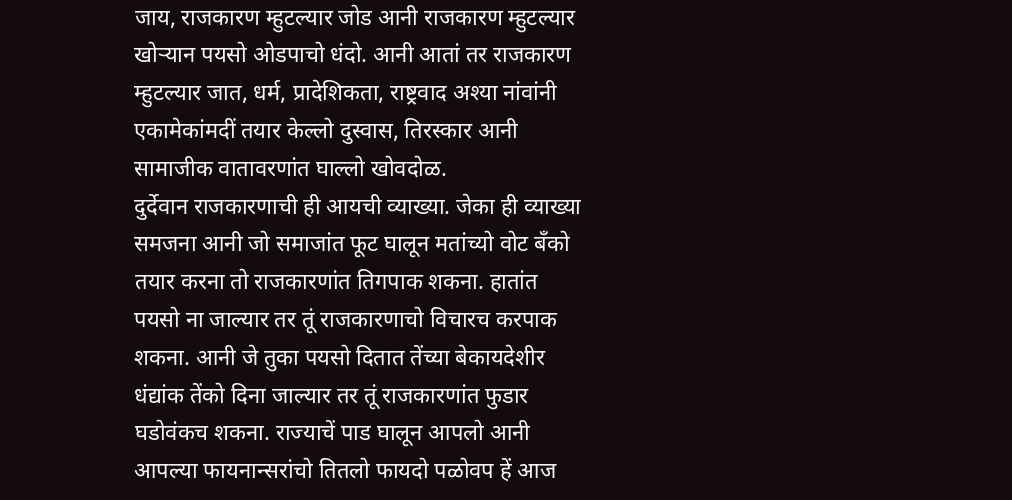जाय, राजकारण म्हुटल्यार जोड आनी राजकारण म्हुटल्यार खोऱ्यान पयसो ओडपाचो धंदो. आनी आतां तर राजकारण म्हुटल्यार जात, धर्म, प्रादेशिकता, राष्ट्रवाद अश्या नांवांनी एकामेकांमदीं तयार केल्लो दुस्वास, तिरस्कार आनी सामाजीक वातावरणांत घाल्लो खोवदोळ.
दुर्देवान राजकारणाची ही आयची व्याख्या. जेका ही व्याख्या समजना आनी जो समाजांत फूट घालून मतांच्यो वोट बँको तयार करना तो राजकारणांत तिगपाक शकना. हातांत पयसो ना जाल्यार तर तूं राजकारणाचो विचारच करपाक शकना. आनी जे तुका पयसो दितात तेंच्या बेकायदेशीर धंद्यांक तेंको दिना जाल्यार तर तूं राजकारणांत फुडार घडोवंकच शकना. राज्याचें पाड घालून आपलो आनी आपल्या फायनान्सरांचो तितलो फायदो पळोवप हें आज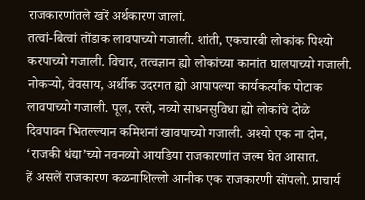राजकारणांतले खरें अर्थकारण जालां.
तत्वां-बित्वां तोंडाक लावपाच्यो गजाली. शांती, एकचारबी लोकांक पिश्यो करपाच्यो गजाली. विचार, तत्वज्ञान ह्यो लोकांच्या कानांत घालपाच्यो गजाली. नोकऱ्यो, वेवसाय, अर्थीक उदरगत ह्यो आपापल्या कार्यकर्त्यांक पोटाक लावपाच्यो गजाली. पूल, रस्ते, नव्यो साधनसुविधा ह्यो लोकांचे दोळे दिवपावन भितल्ल्यान कमिशनां खावपाच्यो गजाली. अश्यो एक ना दोन, ‘राजकी धंद्या’च्यो नवनव्यो आयडिया राजकारणांत जल्म घेत आसात.
हें असलें राजकारण कळनाशिल्लो आनीक एक राजकारणी सोंपलो. प्राचार्य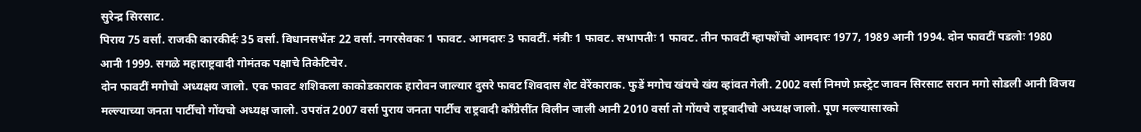सुरेन्द्र सिरसाट.
पिराय 75 वर्सां. राजकी कारकीर्दः 35 वर्सां. विधानसभेंतः 22 वर्सां. नगरसेवकः 1 फावट. आमदारः 3 फावटीं. मंत्रीः 1 फावट. सभापतीः 1 फावट. तीन फावटीं म्हापशेंचो आमदारः 1977, 1989 आनी 1994. दोन फावटीं पडलोः 1980 आनी 1999. सगळे महाराष्ट्रवादी गोमंतक पक्षाचे तिकेटिचेर.
दोन फावटीं मगोचो अध्यक्षय जालो. एक फावट शशिकला काकोडकाराक हारोवन जाल्यार दुसरे फावट शिवदास शेट वेरेंकाराक. फुडें मगोच खंयचे खंय व्हांवत गेली. 2002 वर्सा निमणे फ्रस्ट्रेट जावन सिरसाट सरान मगो सोडली आनी विजय मल्ल्याच्या जनता पार्टीचो गोंयचो अध्यक्ष जालो. उपरांत 2007 वर्सा पुराय जनता पार्टीच राष्ट्रवादी काँग्रेसींत विलीन जाली आनी 2010 वर्सा तो गोंयचे राष्ट्रवादीचो अध्यक्ष जालो. पूण मल्ल्यासारको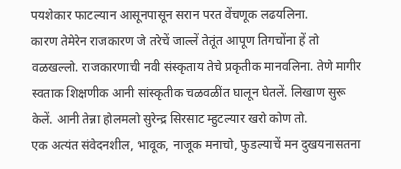पयशेकार फाटल्यान आसूनपासून सरान परत वेंचणूक लढयलिना.
कारण तेमेरेन राजकारण जे तरेचें जाल्लें तेतूंत आपूण तिगचोंना हें तो वळखल्लो. राजकारणाची नवी संस्कृताय तेचे प्रकृतीक मानवलिना. तेणे मागीर स्वताक शिक्षणीक आनी सांस्कृतीक चळवळींत घालून घेतलें. लिखाण सुरू केलें. आनी तेन्ना होलमलो सुरेन्द्र सिरसाट म्हुटल्यार खरो कोण तो.
एक अत्यंत संवेदनशील, भावूक, नाजूक मनाचो, फुडल्याचें मन दुखयनासतना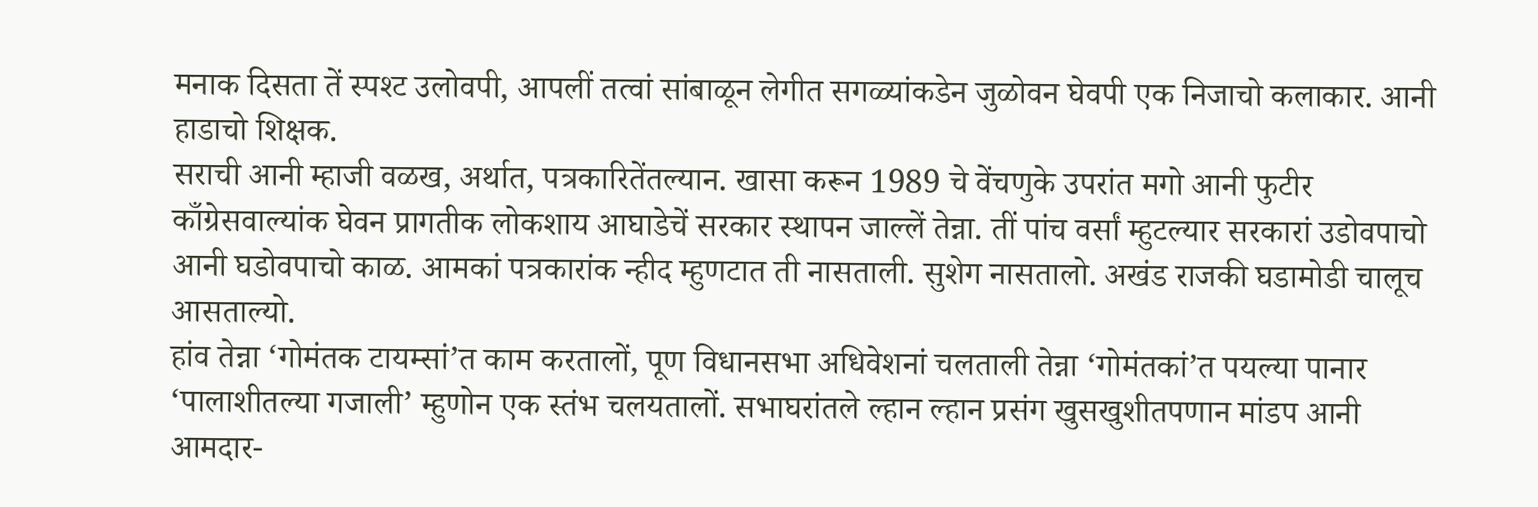मनाक दिसता तें स्पश्ट उलोवपी, आपलीं तत्वां सांबाळून लेगीत सगळ्यांकडेन जुळोवन घेवपी एक निजाचो कलाकार. आनी हाडाचो शिक्षक.
सराची आनी म्हाजी वळख, अर्थात, पत्रकारितेंतल्यान. खासा करून 1989 चे वेंचणुके उपरांत मगो आनी फुटीर काँग्रेसवाल्यांक घेवन प्रागतीक लोकशाय आघाडेचें सरकार स्थापन जाल्लें तेन्ना. तीं पांच वर्सां म्हुटल्यार सरकारां उडोवपाचो आनी घडोवपाचो काळ. आमकां पत्रकारांक न्हीद म्हुणटात ती नासताली. सुशेग नासतालो. अखंड राजकी घडामोडी चालूच आसताल्यो.
हांव तेन्ना ‘गोमंतक टायम्सां’त काम करतालों, पूण विधानसभा अधिवेशनां चलताली तेन्ना ‘गोमंतकां’त पयल्या पानार ‘पालाशीतल्या गजाली’ म्हुणोन एक स्तंभ चलयतालों. सभाघरांतले ल्हान ल्हान प्रसंग खुसखुशीतपणान मांडप आनी आमदार-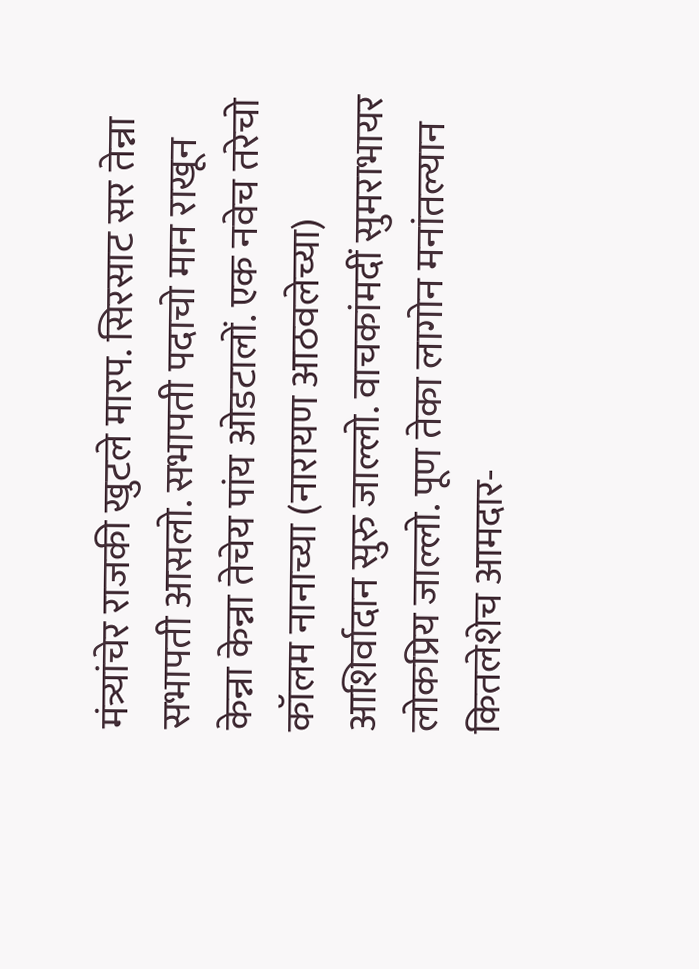मंत्र्यांचेर राजकी खुटले मारप. सिरसाट सर तेन्ना सभापती आसलो. सभापती पदाचो मान राखून केन्ना केन्ना तेचेय पांय ओडटालों. एक नवेच तरेचो कॉलम नानाच्या (नारायण आठवलेच्या) आशिर्वादान सुरु जाल्लो. वाचकांमदीं सुमराभायर लोकप्रिय जाल्लो. पूण तेका लागोन मनांतल्यान कितलेशेच आमदार-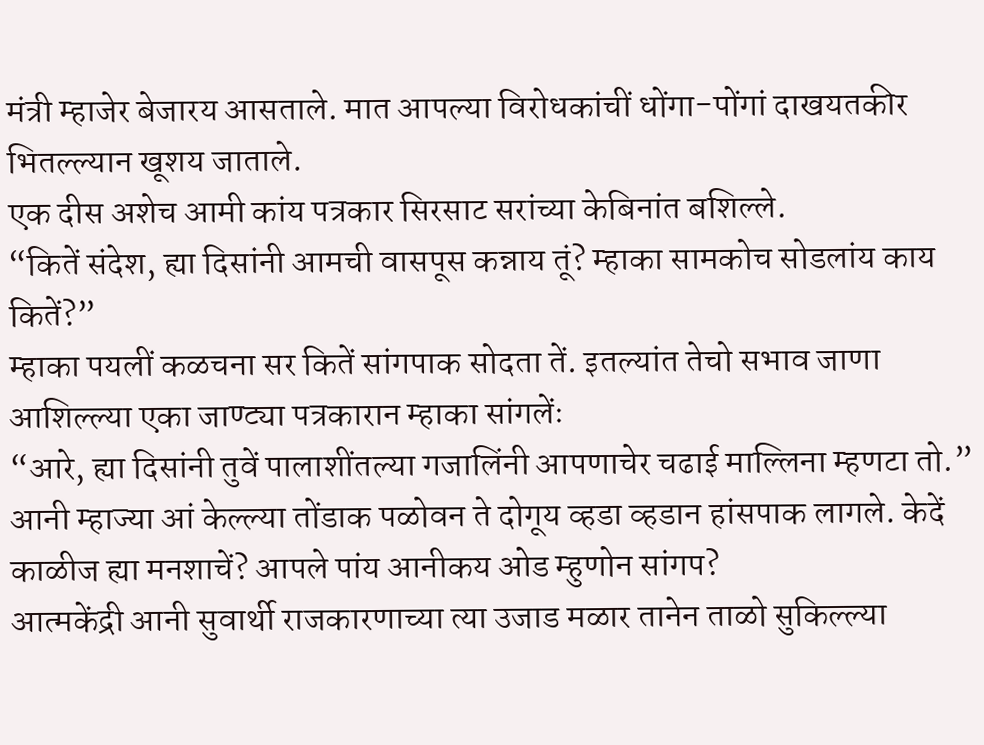मंत्री म्हाजेर बेजारय आसताले. मात आपल्या विरोधकांचीं धोंगा-पोंगां दाखयतकीर भितल्ल्यान खूशय जाताले.
एक दीस अशेच आमी कांय पत्रकार सिरसाट सरांच्या केबिनांत बशिल्ले.
“कितें संदेश, ह्या दिसांनी आमची वासपूस कन्नाय तूं? म्हाका सामकोच सोडलांय काय कितें?”
म्हाका पयलीं कळचना सर कितें सांगपाक सोदता तें. इतल्यांत तेचो सभाव जाणा आशिल्ल्या एका जाण्ट्या पत्रकारान म्हाका सांगलेंः
“आरे, ह्या दिसांनी तुवें पालाशींतल्या गजालिंनी आपणाचेर चढाई माल्लिना म्हणटा तो.”
आनी म्हाज्या आं केल्ल्या तोंडाक पळोवन ते दोगूय व्हडा व्हडान हांसपाक लागले. केदें काळीज ह्या मनशाचें? आपले पांय आनीकय ओड म्हुणोन सांगप?
आत्मकेंद्री आनी सुवार्थी राजकारणाच्या त्या उजाड मळार तानेन ताळो सुकिल्ल्या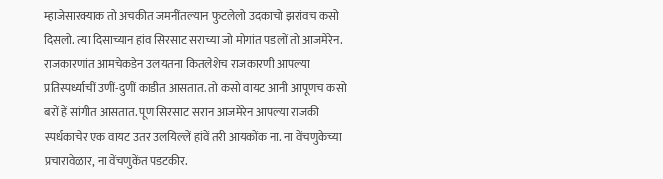म्हाजेसारक्याक तो अचकीत जमनींतल्यान फुटलेलो उदकाचो झरांवच कसो दिसलो. त्या दिसाच्यान हांव सिरसाट सराच्या जो मोगांत पडलों तो आजमेरेन.
राजकारणांत आमचेकडेन उलयतना कितलेशेच राजकारणी आपल्या प्रतिस्पर्ध्याचीं उणीं-दुणीं काडीत आसतात. तो कसो वायट आनी आपूणच कसो बरों हें सांगीत आसतात. पूण सिरसाट सरान आजमेरेन आपल्या राजकी स्पर्धकाचेर एक वायट उतर उलयिल्लें हांवें तरी आयकोंक ना. ना वेंचणुकेच्या प्रचारावेळार, ना वेंचणुकेंत पडटकीर.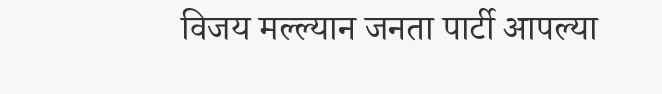विजय मल्ल्यान जनता पार्टी आपल्या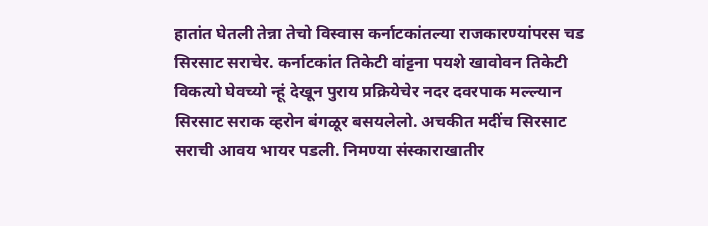हातांत घेतली तेन्ना तेचो विस्वास कर्नाटकांतल्या राजकारण्यांपरस चड सिरसाट सराचेर. कर्नाटकांत तिकेटी वांट्टना पयशे खावोवन तिकेटी विकत्यो घेवच्यो न्हूं देखून पुराय प्रक्रियेचेर नदर दवरपाक मल्ल्यान सिरसाट सराक व्हरोन बंगळूर बसयलेलो. अचकीत मदींच सिरसाट सराची आवय भायर पडली. निमण्या संस्काराखातीर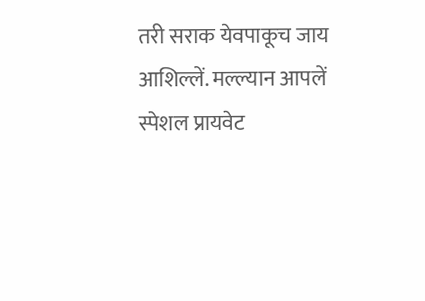तरी सराक येवपाकूच जाय आशिल्लें. मल्ल्यान आपलें स्पेशल प्रायवेट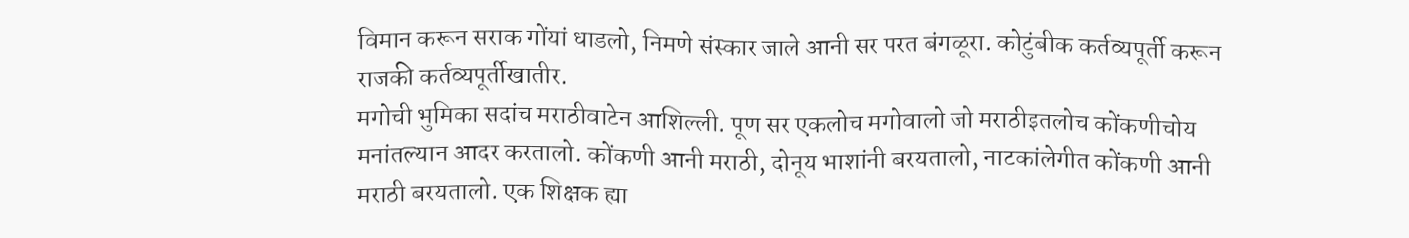विमान करून सराक गोंयां धाडलो, निमणे संस्कार जाले आनी सर परत बंगळूरा. कोटुंबीक कर्तव्यपूर्ती करून राजकी कर्तव्यपूर्तीखातीर.
मगोची भुमिका सदांच मराठीवाटेन आशिल्ली. पूण सर एकलोच मगोवालो जो मराठीइतलोच कोंकणीचोय मनांतल्यान आदर करतालो. कोंकणी आनी मराठी, दोनूय भाशांनी बरयतालो, नाटकांलेगीत कोंकणी आनी मराठी बरयतालो. एक शिक्षक ह्या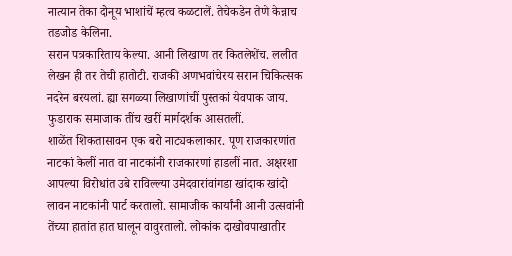नात्यान तेका दोनूय भाशांचें म्हत्व कळटालें. तेचेकडेन तेणे केन्नाच तडजोड केलिना.
सरान पत्रकारिताय केल्या. आनी लिखाण तर कितलेशेंच. ललीत लेखन ही तर तेची हातोटी. राजकी अणभवांचेरय सरान चिकित्सक नदरेन बरयलां. ह्या सगळ्या लिखाणांचीं पुस्तकां येवपाक जाय. फुडाराक समाजाक तींच खरीं मार्गदर्शक आसतलीं.
शाळेंत शिकतासावन एक बरो नाट्यकलाकार. पूण राजकारणांत नाटकां केलीं नात वा नाटकांनी राजकारणां हाडलीं नात. अक्षरशा आपल्या विरोधांत उबे राविल्ल्या उमेदवारांवांगडा खांदाक खांदो लावन नाटकांनी पार्ट करतालो. सामाजीक कार्यांनी आनी उत्सवांनी तेंच्या हातांत हात घालून वावुरतालो. लोकांक दाखोवपाखातीर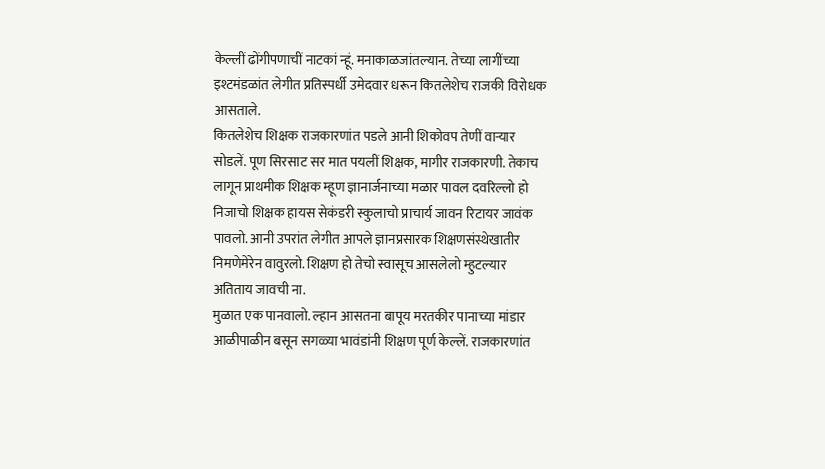केल्लीं ढोंगीपणाचीं नाटकां न्हूं. मनाकाळजांतल्यान. तेच्या लागींच्या इश्टमंडळांत लेगीत प्रतिस्पर्धी उमेदवार धरून कितलेशेच राजकी विरोधक आसताले.
कितलेशेच शिक्षक राजकारणांत पडले आनी शिकोवप तेणीं वाऱ्यार सोडलें. पूण सिरसाट सर मात पयलीं शिक्षक, मागीर राजकारणी. तेकाच लागून प्राथमीक शिक्षक म्हूण ज्ञानार्जनाच्या मळार पावल दवरिल्लो हो निजाचो शिक्षक हायस सेकंडरी स्कुलाचो प्राचार्य जावन रिटायर जावंक पावलो. आनी उपरांत लेगीत आपले ज्ञानप्रसारक शिक्षणसंस्थेखातीर निमणेमेरेन वावुरलो. शिक्षण हो तेचो स्वासूच आसलेलो म्हुटल्यार अतिताय जावची ना.
मुळात एक पानवालो. ल्हान आसतना बापूय मरतकीर पानाच्या मांडार आळीपाळीन बसून सगळ्या भावंडांनी शिक्षण पूर्ण केल्लें. राजकारणांत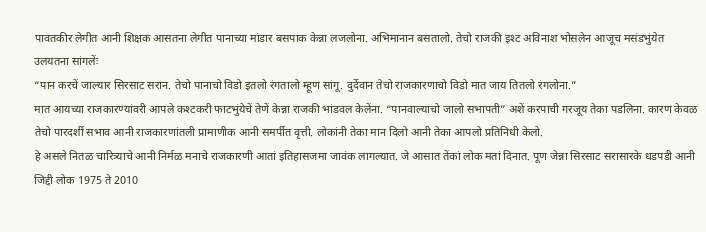पावतकीर लेगीत आनी शिक्षक आसतना लेगीत पानाच्या मांडार बसपाक केन्ना लजलोना. अभिमानान बसतालो. तेचो राजकी इश्ट अविनाश भोसलेन आजूच मसंडभुंयेत उलयतना सांगलेंः
“पान करचें जाल्यार सिरसाट सरान. तेचो पानाचो विडो इतलो रंगतालो म्हूण सांगू. दुर्देवान तेचो राजकारणाचो विडो मात जाय तितलो रंगलोना.”
मात आयच्या राजकारण्यांवरी आपले कश्टकरी फाटभुंयेचें तेणें केन्ना राजकी भांडवल केलेंना. “पानवाल्याचो जालो सभापती” अशें करपाची गरजूय तेका पडलिना. कारण केवळ तेचो पारदर्शी सभाव आनी राजकारणांतली प्रामाणीक आनी समर्पीत वृत्ती. लोकांनी तेका मान दिलो आनी तेका आपलो प्रतिनिधी केलो.
हे असले नितळ चारित्र्याचे आनी निर्मळ मनाचे राजकारणी आतां इतिहासजमा जावंक लागल्यात. जे आसात तेंकां लोक मतां दिनात. पूण जेन्ना सिरसाट सरासारके धडपडी आनी जिद्दी लोक 1975 ते 2010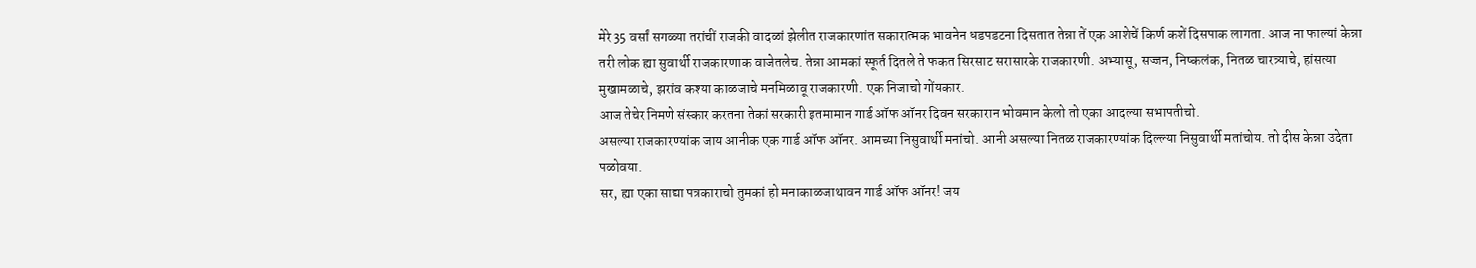मेरे 35 वर्सां सगळ्या तरांचीं राजकी वादळां झेलीत राजकारणांत सकारात्मक भावनेन धडपडटना दिसतात तेन्ना तें एक आशेचें किर्ण कशें दिसपाक लागता. आज ना फाल्यां केन्ना तरी लोक ह्या सुवार्थी राजकारणाक वाजेतलेच. तेन्ना आमकां स्फूर्त दितले ते फकत सिरसाट सरासारके राजकारणी. अभ्यासू, सज्जन, निष्कलंक, नितळ चारत्र्याचे, हांसत्या मुखामळाचे, झरांव कश्या काळजाचे मनमिळावू राजकारणी. एक निजाचो गोंयकार.
आज तेचेर निमणे संस्कार करतना तेकां सरकारी इतमामान गार्ड ऑफ ऑनर दिवन सरकारान भोवमान केलो तो एका आदल्या सभापतीचो.
असल्या राजकारण्यांक जाय आनीक एक गार्ड ऑफ ऑनर. आमच्या निसुवार्थी मनांचो. आनी असल्या नितळ राजकारण्यांक दिल्ल्या निसुवार्थी मतांचोय. तो दीस केन्ना उदेता पळोवया.
सर, ह्या एका साद्या पत्रकाराचो तुमकां हो मनाकाळजाथावन गार्ड ऑफ ऑनर! जय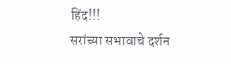हिंद!!!
सरांच्या सभावाचे दर्शन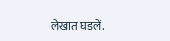लेखात घडलें.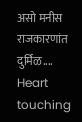असो मनीस राजकारणांत दुर्मिळ....
Heart touching